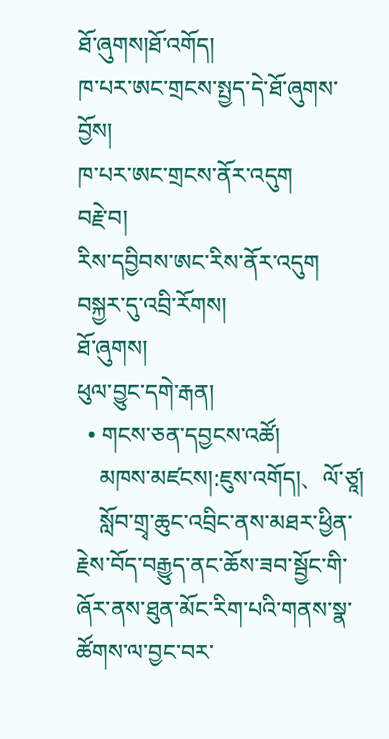ཐོ་ཞུགས།ཐོ་འགོད།
ཁ་པར་ཨང་གྲངས་སྤྱད་དེ་ཐོ་ཞུགས་བྱོས།
ཁ་པར་ཨང་གྲངས་ནོར་འདུག
བརྗེ་བ།
རིས་དབྱིབས་ཨང་རིས་ནོར་འདུག བསྐྱར་དུ་འབྲི་རོགས།
ཐོ་ཞུགས།
ཕུལ་བྱུང་དགེ་རྒན།
  • གངས་ཅན་དབྱངས་འཚོ།
    མཁས་མཛངས།:ཇུས་འགོད།、ལོ་ཙཱ།
    སློབ་གྲྭ་ཆུང་འབྲིང་ནས་མཐར་ཕྱིན་རྗེས་བོད་བརྒྱུད་ནང་ཆོས་ཟབ་སྦྱོང་གི་ཞོར་ནས་ཐུན་མོང་རིག་པའི་གནས་སྣ་ཚོགས་ལ་བྱང་བར་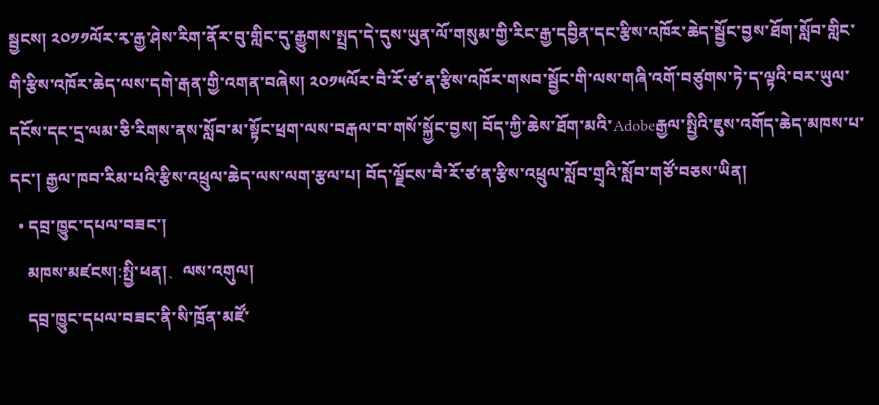སྦྱངས། ༢༠༡༡ལོར་རྭ་རྒྱ་ཤེས་རིག་ནོར་བུ་གླིང་དུ་རྒྱུགས་སྤྲད་དེ་དུས་ཡུན་ལོ་གསུམ་གྱི་རིང་རྒྱ་དབྱིན་དང་རྩིས་འཁོར་ཆེད་སྦྱོང་བྱས་ཐོག་སློབ་གླིང་གི་རྩིས་འཁོར་ཆེད་ལས་དགེ་རྒན་གྱི་འགན་བཞེས། ༢༠༡༥ལོར་བཻ་རོ་ཙ་ན་རྩིས་འཁོར་གསབ་སྦྱོང་གི་ལས་གཞི་འགོ་བཙུགས་ཏེ་ད་ལྟའི་བར་ཡུལ་དངོས་དང་དྲ་ལམ་ཅི་རིགས་ནས་སློབ་མ་སྟོང་ཕྲག་ལས་བརྒལ་བ་གསོ་སྐྱོང་བྱས། བོད་ཀྱི་ཆེས་ཐོག་མའི་Adobeརྒྱལ་སྤྱིའི་ཇུས་འགོད་ཆེད་མཁས་པ་དང་། རྒྱལ་ཁབ་རིམ་པའི་རྩིས་འཕྲུལ་ཆེད་ལས་ལག་རྩལ་པ། བོད་ལྗོངས་བཻ་རོ་ཙ་ན་རྩིས་འཕྲུལ་སློབ་གྲྭའི་སློབ་གཙོ་བཅས་ཡིན།
  • དབྲ་ཁྱུང་དཔལ་བཟང་།
    མཁས་མཛངས།:སྤྱི་ཕན།、ལས་འགུལ།
    དབྲ་ཁྱུང་དཔལ་བཟང་ནི་སི་ཁྲོན་མཛོ་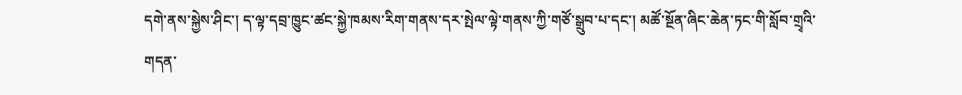དགེ་ནས་སྐྱེས་ཤིང་། ད་ལྟ་དབྲ་ཁྱུང་ཚང་སྐྱེ་ཁམས་རིག་གནས་དར་སྤེལ་ལྟེ་གནས་ཀྱི་གཙོ་སྒྲུབ་པ་དང་། མཚོ་སྔོན་ཞིང་ཆེན་ཏང་གི་སློབ་གྲྭའི་གདན་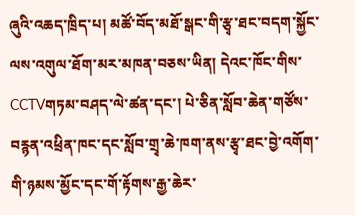ཞུའི་འཆད་ཁྲིད་པ། མཚོ་བོད་མཐོ་སྒང་གི་རྩྭ་ཐང་བདག་སྐྱོང་ལས་འགུལ་ཐོག་མར་མཁན་བཅས་ཡིན། དེའང་ཁོང་གིས་CCTVགཏམ་བཤད་ལེ་ཚན་དང་། པེ་ཅིན་སློབ་ཆེན་གཙོས་བརྙན་འཕྲིན་ཁང་དང་སློབ་གྲྭ་ཆེ་ཁག་ནས་རྩྭ་ཐང་བྱེ་འགོག་གི་ཉམས་མྱོང་དང་གོ་རྟོགས་རྒྱ་ཆེར་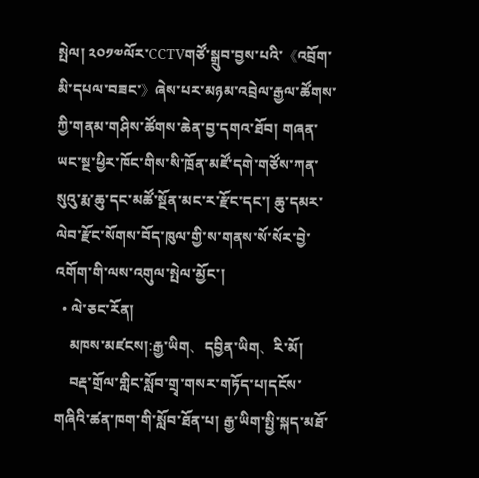སྤེལ། ༢༠༡༧ལོར་CCTVགཙོ་སྒྲུབ་བྱས་པའི་《འབྲོག་མི་དཔལ་བཟང་》ཞེས་པར་མཉམ་འབྲེལ་རྒྱལ་ཚོགས་ཀྱི་གནམ་གཤིས་ཚོགས་ཆེན་བྱ་དགའ་ཐོབ། གཞན་ཡང་སྔ་ཕྱིར་ཁོང་གིས་སི་ཁྲོན་མཛོ་དགེ་གཙོས་ཀན་སུའུ་རྨ་ཆུ་དང་མཚོ་སྔོན་མང་ར་རྫོང་དང་། ཆུ་དམར་ལེབ་རྫོང་སོགས་བོད་ཁུལ་གྱི་ས་གནས་སོ་སོར་བྱེ་འགོག་གི་ལས་འགུལ་སྤེལ་མྱོང་།
  • ལེ་ཅང་རོན།
    མཁས་མཛངས།:རྒྱ་ཡིག、དབྱིན་ཡིག、རི་མོ།
    བརྡ་གྲོལ་གླིང་སློབ་གྲྭ་གསར་གཏོད་པ།དངོས་གཞིའི་ཚན་ཁག་གི་སློབ་ཐོན་པ། རྒྱ་ཡིག་སྤྱི་སྐད་མཐོ་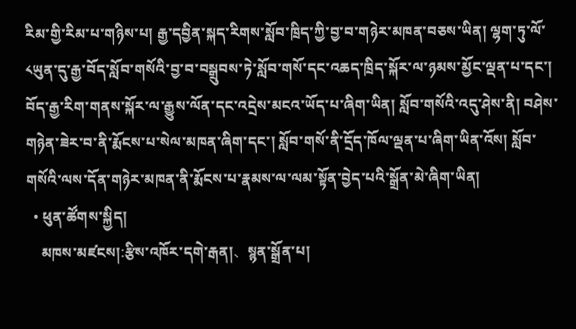རིམ་གྱི་རིམ་པ་གཉིས་པ། རྒྱ་དབྱིན་སྐད་རིགས་སློབ་ཁྲིད་ཀྱི་བྱ་བ་གཉེར་མཁན་བཅས་ཡིན། ལྷག་ཏུ་ལོ་༨ཡུན་དུ་རྒྱ་བོད་སློབ་གསོའི་བྱ་བ་བསྒྲུབས་ཏེ་སློབ་གསོ་དང་འཆད་ཁྲིད་སྐོར་ལ་ཉམས་མྱོང་ལྡན་པ་དང་། བོད་རྒྱ་རིག་གནས་སྐོར་ལ་རྒྱུས་ལོན་དང་འདྲེས་མངའ་ཡོད་པ་ཞིག་ཡིན། སློབ་གསོའི་འདུ་ཤེས་ནི། བཤེས་གཉེན་ཟེར་བ་ནི་རྨོངས་པ་སེལ་མཁན་ཞིག་དང་། སློབ་གསོ་ནི་དྲོད་ཁོལ་ལྡན་པ་ཞིག་ཡིན་འོས། སློབ་གསོའི་ལས་དོན་གཉེར་མཁན་ནི་རྨོངས་པ་རྣམས་ལ་ལམ་སྟོན་བྱེད་པའི་སྒྲོན་མེ་ཞིག་ཡིན།
  • ཕུན་ཚོགས་སྐྱིད།
    མཁས་མཛངས།:རྩིས་འཁོར་དགེ་རྒན།、སྙན་སྒྲོན་པ།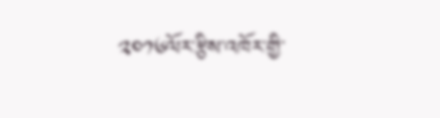༢༠༡༦ལོར་རྩིས་འཁོར་གྱི་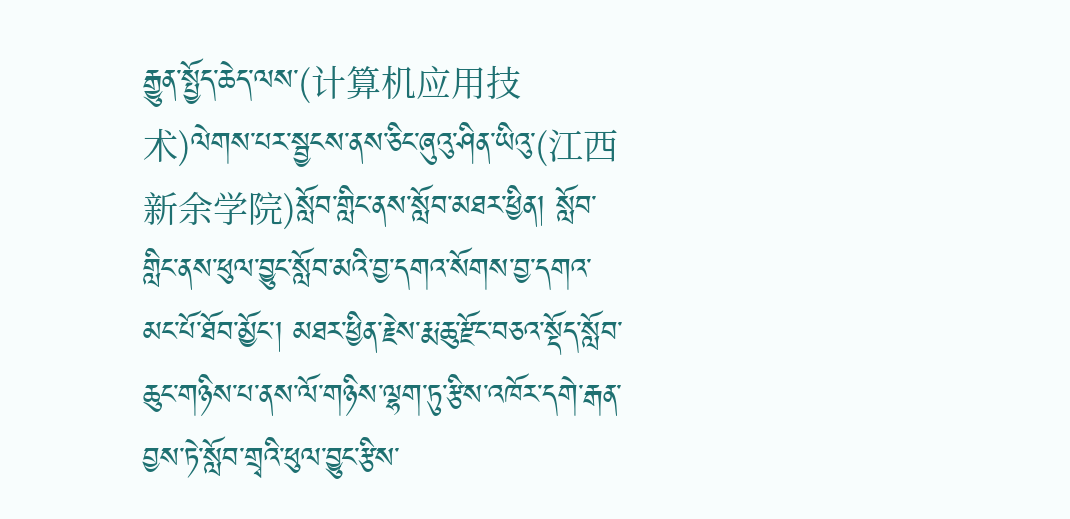རྒྱུན་སྤྱོད་ཆེད་ལས་(计算机应用技术)ལེགས་པར་སྦྱངས་ནས་ཅིང་ཞུའུ་ཤིན་ཡིའུ་(江西新余学院)སློབ་གླིང་ནས་སློབ་མཐར་ཕྱིན། སློབ་གླིང་ནས་ཕུལ་བྱུང་སློབ་མའི་བྱ་དགའ་སོགས་བྱ་དགའ་མང་པོ་ཐོབ་མྱོང་། མཐར་ཕྱིན་རྗེས་རྨ་ཆུ་རྫོང་བཅའ་སྡོད་སློབ་ཆུང་གཉིས་པ་ནས་ལོ་གཉིས་ལྷག་ཏུ་རྩིས་འཁོར་དགེ་རྒན་བྱས་ཏེ་སློབ་གྲྭའི་ཕུལ་བྱུང་རྩིས་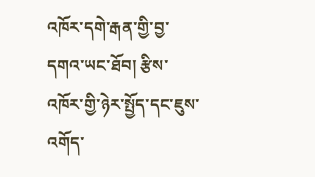འཁོར་དགེ་རྒན་གྱི་བྱ་དགའ་ཡང་ཐོབ། རྩིས་འཁོར་གྱི་ཉེར་སྤྱོད་དང་ཇུས་འགོད་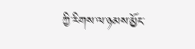ཀྱི་རིགས་ལ་ཉམས་མྱོང་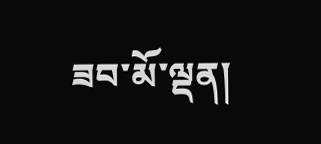ཟབ་མོ་ལྡན།